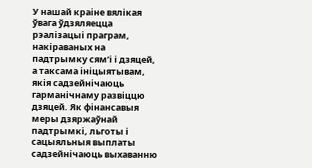У нашай краіне вялікая ўвага ўдзяляецца рэалізацыі праграм, накіраваных на падтрымку сям’і і дзяцей, а таксама ініцыятывам, якія садзейнічаюць гарманічнаму развіццю дзяцей. Як фінансавыя меры дзяржаўнай падтрымкі, льготы і сацыяльныя выплаты садзейнічаюць выхаванню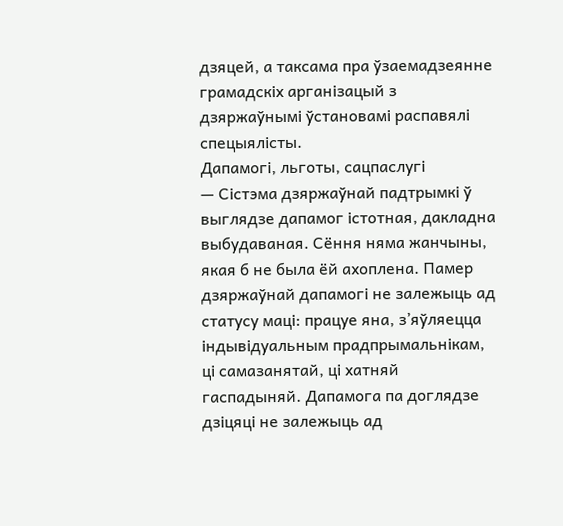дзяцей, а таксама пра ўзаемадзеянне грамадскіх арганізацый з дзяржаўнымі ўстановамі распавялі спецыялісты.
Дапамогі, льготы, сацпаслугі
— Сістэма дзяржаўнай падтрымкі ў выглядзе дапамог істотная, дакладна выбудаваная. Сёння няма жанчыны, якая б не была ёй ахоплена. Памер дзяржаўнай дапамогі не залежыць ад статусу маці: працуе яна, з’яўляецца індывідуальным прадпрымальнікам, ці самазанятай, ці хатняй гаспадыняй. Дапамога па доглядзе дзіцяці не залежыць ад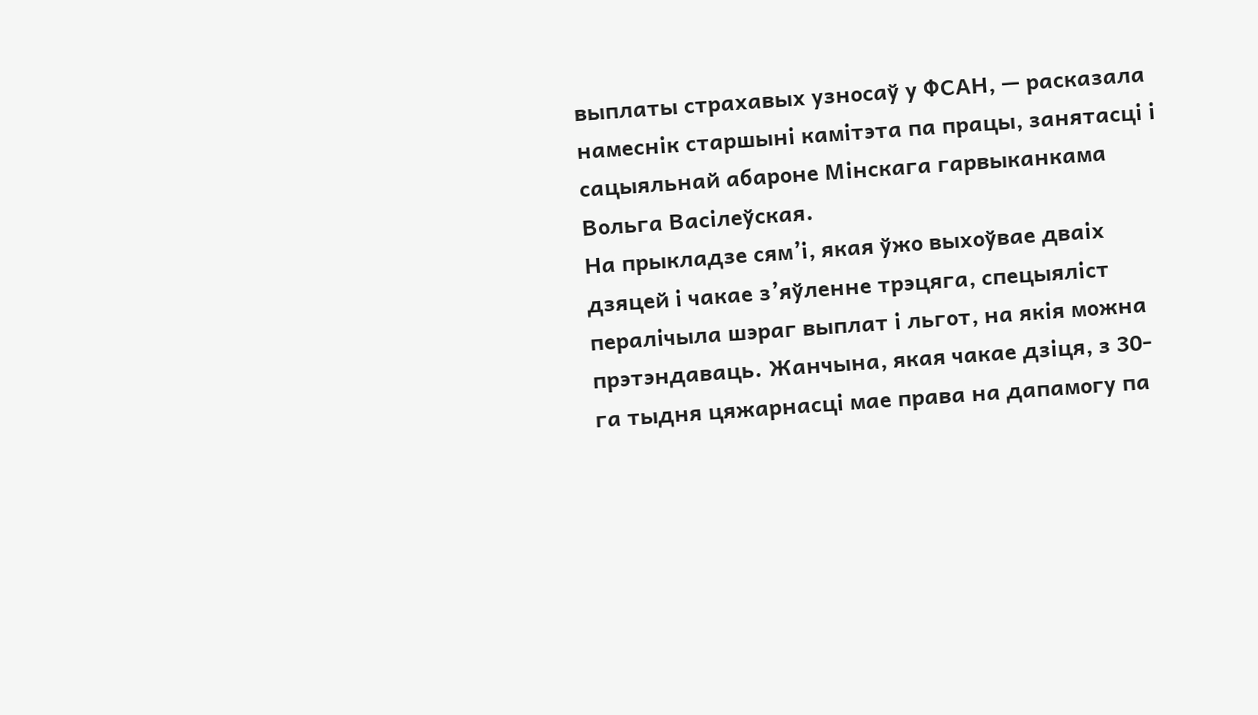выплаты страхавых узносаў у ФСАН, — расказала намеснік старшыні камітэта па працы, занятасці і сацыяльнай абароне Мінскага гарвыканкама Вольга Васілеўская.
На прыкладзе сям’і, якая ўжо выхоўвае дваіх дзяцей і чакае з’яўленне трэцяга, спецыяліст пералічыла шэраг выплат і льгот, на якія можна прэтэндаваць. Жанчына, якая чакае дзіця, з 30-га тыдня цяжарнасці мае права на дапамогу па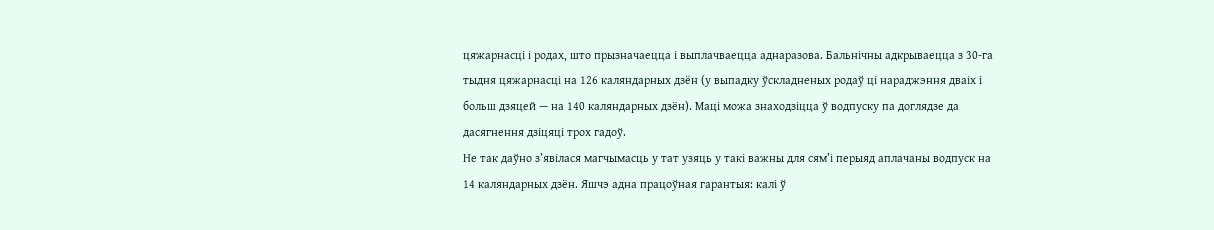цяжарнасці і родах, што прызначаецца і выплачваецца аднаразова. Бальнічны адкрываецца з 30-га тыдня цяжарнасці на 126 каляндарных дзён (у выпадку ўскладненых родаў ці нараджэння дваіх і больш дзяцей — на 140 каляндарных дзён). Маці можа знаходзіцца ў водпуску па доглядзе да дасягнення дзіцяці трох гадоў.
Не так даўно з’явілася магчымасць у тат узяць у такі важны для сям’і перыяд аплачаны водпуск на 14 каляндарных дзён. Яшчэ адна працоўная гарантыя: калі ў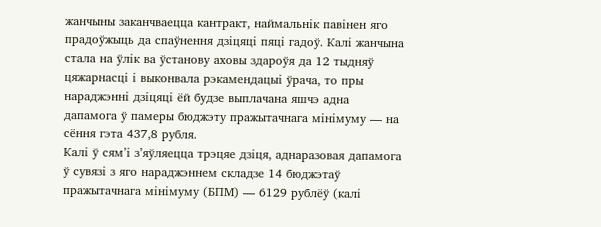жанчыны заканчваецца кантракт, наймальнік павінен яго прадоўжыць да спаўнення дзіцяці пяці гадоў. Калі жанчына стала на ўлік ва ўстанову аховы здароўя да 12 тыдняў цяжарнасці і выконвала рэкамендацыі ўрача, то пры нараджэнні дзіцяці ёй будзе выплачана яшчэ адна дапамога ў памеры бюджэту пражытачнага мінімуму — на сёння гэта 437,8 рубля.
Калі ў сям’і з’яўляецца трэцяе дзіця, аднаразовая дапамога ў сувязі з яго нараджэннем складзе 14 бюджэтаў пражытачнага мінімуму (БПМ) — 6129 рублёў (калі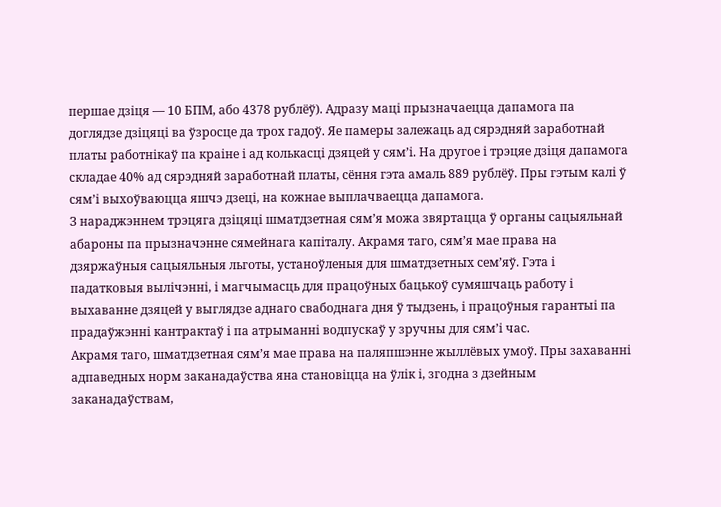першае дзіця — 10 БПМ, або 4378 рублёў). Адразу маці прызначаецца дапамога па доглядзе дзіцяці ва ўзросце да трох гадоў. Яе памеры залежаць ад сярэдняй заработнай платы работнікаў па краіне і ад колькасці дзяцей у сям’і. На другое і трэцяе дзіця дапамога складае 40% ад сярэдняй заработнай платы, сёння гэта амаль 889 рублёў. Пры гэтым калі ў сям’і выхоўваюцца яшчэ дзеці, на кожнае выплачваецца дапамога.
З нараджэннем трэцяга дзіцяці шматдзетная сям’я можа звяртацца ў органы сацыяльнай абароны па прызначэнне сямейнага капіталу. Акрамя таго, сям’я мае права на дзяржаўныя сацыяльныя льготы, устаноўленыя для шматдзетных сем’яў. Гэта і падатковыя вылічэнні, і магчымасць для працоўных бацькоў сумяшчаць работу і выхаванне дзяцей у выглядзе аднаго свабоднага дня ў тыдзень, і працоўныя гарантыі па прадаўжэнні кантрактаў і па атрыманні водпускаў у зручны для сям’і час.
Акрамя таго, шматдзетная сям’я мае права на паляпшэнне жыллёвых умоў. Пры захаванні адпаведных норм заканадаўства яна становіцца на ўлік і, згодна з дзейным заканадаўствам,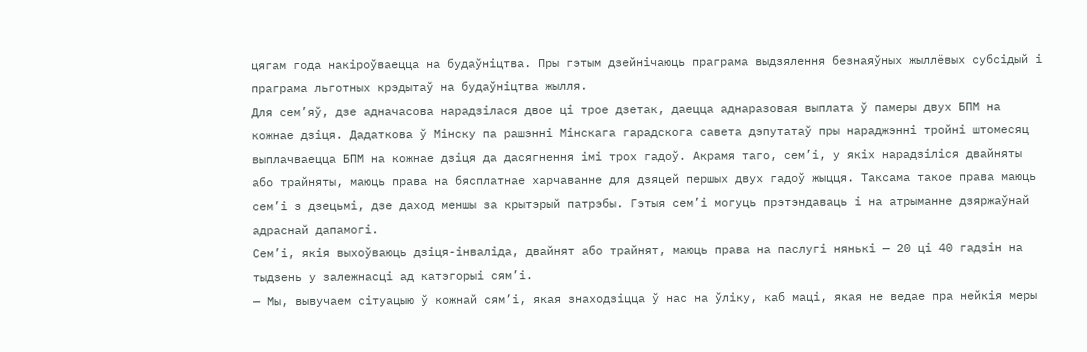цягам года накіроўваецца на будаўніцтва. Пры гэтым дзейнічаюць праграма выдзялення безнаяўных жыллёвых субсідый і праграма льготных крэдытаў на будаўніцтва жылля.
Для сем’яў, дзе адначасова нарадзілася двое ці трое дзетак, даецца аднаразовая выплата ў памеры двух БПМ на кожнае дзіця. Дадаткова ў Мінску па рашэнні Мінскага гарадскога савета дэпутатаў пры нараджэнні тройні штомесяц выплачваецца БПМ на кожнае дзіця да дасягнення імі трох гадоў. Акрамя таго, сем’і, у якіх нарадзіліся двайняты або трайняты, маюць права на бясплатнае харчаванне для дзяцей першых двух гадоў жыцця. Таксама такое права маюць сем’і з дзецьмі, дзе даход меншы за крытэрый патрэбы. Гэтыя сем’і могуць прэтэндаваць і на атрыманне дзяржаўнай адраснай дапамогі.
Сем’і, якія выхоўваюць дзіця-інваліда, двайнят або трайнят, маюць права на паслугі нянькі — 20 ці 40 гадзін на тыдзень у залежнасці ад катэгорыі сям’і.
— Мы, вывучаем сітуацыю ў кожнай сям’і, якая знаходзіцца ў нас на ўліку, каб маці, якая не ведае пра нейкія меры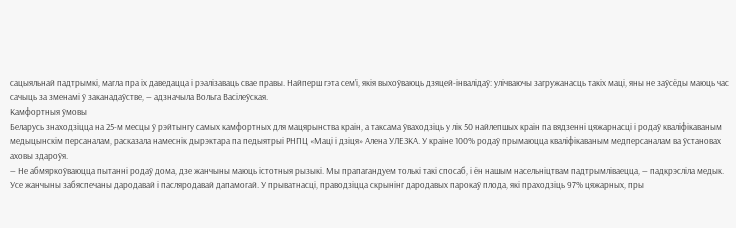сацыяльнай падтрымкі, магла пра іх даведацца і рэалізаваць свае правы. Найперш гэта сем’і, якія выхоўваюць дзяцей-інвалідаў: улічваючы загружанасць такіх маці, яны не заўсёды маюць час сачыць за зменамі ў заканадаўстве, — адзначыла Вольга Васілеўская.
Камфортныя ўмовы
Беларусь знаходзіцца на 25-м месцы ў рэйтынгу самых камфортных для мацярынства краін, а таксама ўваходзіць у лік 50 найлепшых краін па вядзенні цяжарнасці і родаў кваліфікаваным медыцынскім персаналам, расказала намеснік дырэктара па педыятрыі РНПЦ «Маці і дзіця» Алена УЛЕЗКА. У краіне 100% родаў прымаюцца кваліфікаваным медперсаналам ва ўстановах аховы здароўя.
— Не абмяркоўваюцца пытанні родаў дома, дзе жанчыны маюць істотныя рызыкі. Мы прапагандуем толькі такі спосаб, і ён нашым насельніцтвам падтрымліваецца, — падкрэсліла медык.
Усе жанчыны забяспечаны дародавай і пасляродавай дапамогай. У прыватнасці, праводзіцца скрынінг дародавых парокаў плода, які праходзіць 97% цяжарных, пры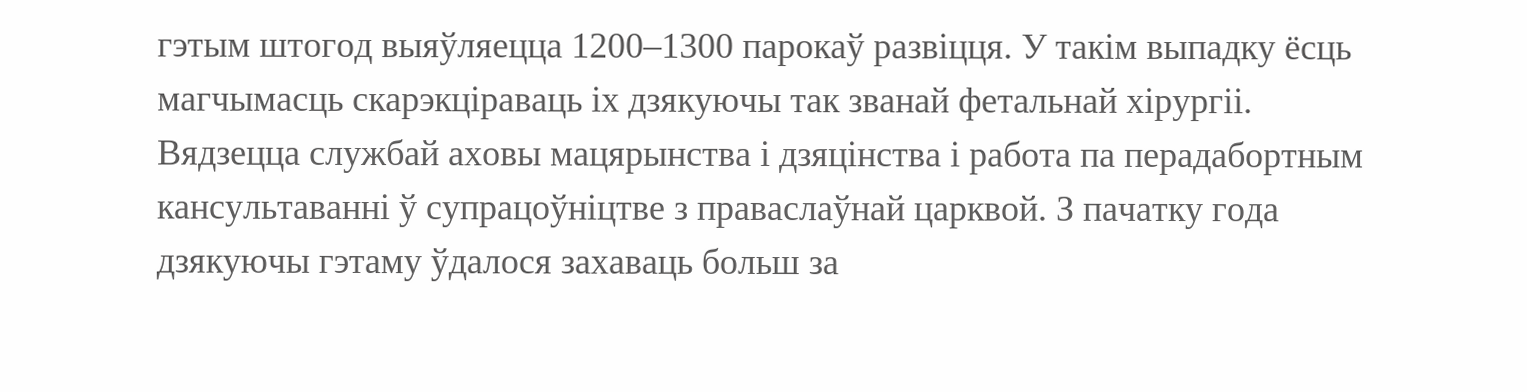гэтым штогод выяўляецца 1200–1300 парокаў развіцця. У такім выпадку ёсць магчымасць скарэкціраваць іх дзякуючы так званай фетальнай хірургіі.
Вядзецца службай аховы мацярынства і дзяцінства і работа па перадабортным кансультаванні ў супрацоўніцтве з праваслаўнай царквой. З пачатку года дзякуючы гэтаму ўдалося захаваць больш за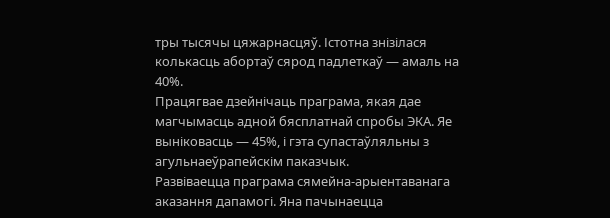тры тысячы цяжарнасцяў. Істотна знізілася колькасць абортаў сярод падлеткаў — амаль на 40%.
Працягвае дзейнічаць праграма, якая дае магчымасць адной бясплатнай спробы ЭКА. Яе выніковасць — 45%, і гэта супастаўляльны з агульнаеўрапейскім паказчык.
Развіваецца праграма сямейна-арыентаванага аказання дапамогі. Яна пачынаецца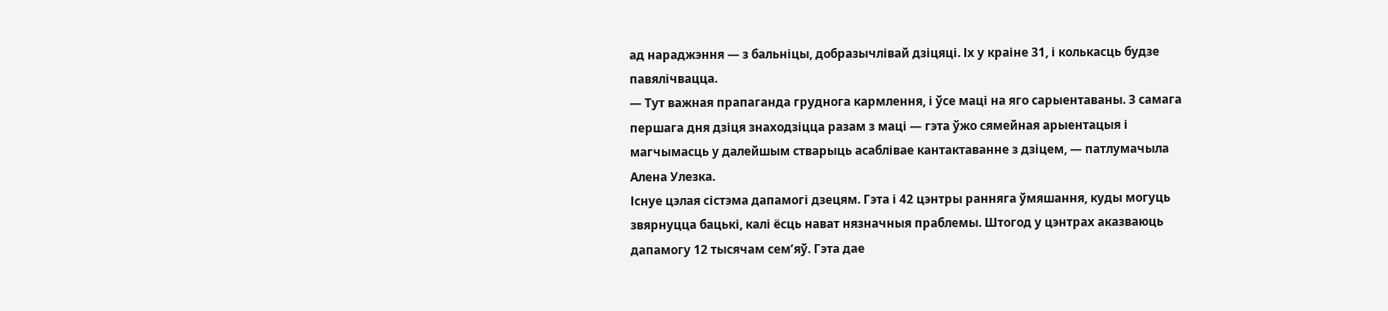ад нараджэння — з бальніцы, добразычлівай дзіцяці. Іх у краіне 31, і колькасць будзе павялічвацца.
— Тут важная прапаганда груднога кармлення, і ўсе маці на яго сарыентаваны. З самага першага дня дзіця знаходзіцца разам з маці — гэта ўжо сямейная арыентацыя і магчымасць у далейшым стварыць асаблівае кантактаванне з дзіцем, — патлумачыла Алена Улезка.
Існуе цэлая сістэма дапамогі дзецям. Гэта і 42 цэнтры ранняга ўмяшання, куды могуць звярнуцца бацькі, калі ёсць нават нязначныя праблемы. Штогод у цэнтрах аказваюць дапамогу 12 тысячам сем’яў. Гэта дае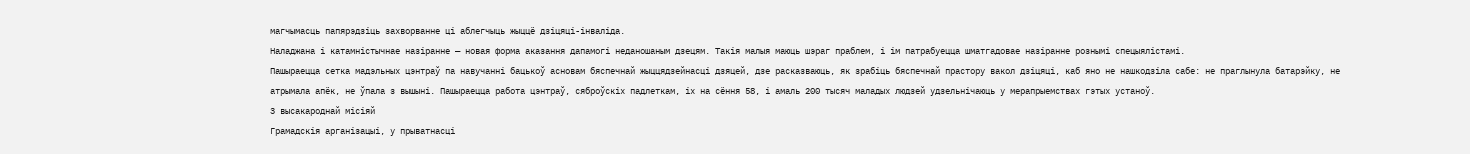магчымасць папярэдзіць захворванне ці аблегчыць жыццё дзіцяці-інваліда.
Наладжана і катамністычнае назіранне — новая форма аказання дапамогі неданошаным дзецям. Такія малыя маюць шэраг праблем, і ім патрабуецца шматгадовае назіранне рознымі спецыялістамі.
Пашыраецца сетка мадэльных цэнтраў па навучанні бацькоў асновам бяспечнай жыццядзейнасці дзяцей, дзе расказваюць, як зрабіць бяспечнай прастору вакол дзіцяці, каб яно не нашкодзіла сабе: не праглынула батарэйку, не атрымала апёк, не ўпала з вышыні. Пашыраецца работа цэнтраў, сяброўскіх падлеткам, іх на сёння 58, і амаль 200 тысяч маладых людзей удзельнічаюць у мерапрыемствах гэтых устаноў.
З высакароднай місіяй
Грамадскія арганізацыі, у прыватнасці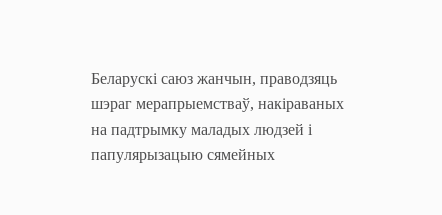Беларускі саюз жанчын, праводзяць шэраг мерапрыемстваў, накіраваных на падтрымку маладых людзей і папулярызацыю сямейных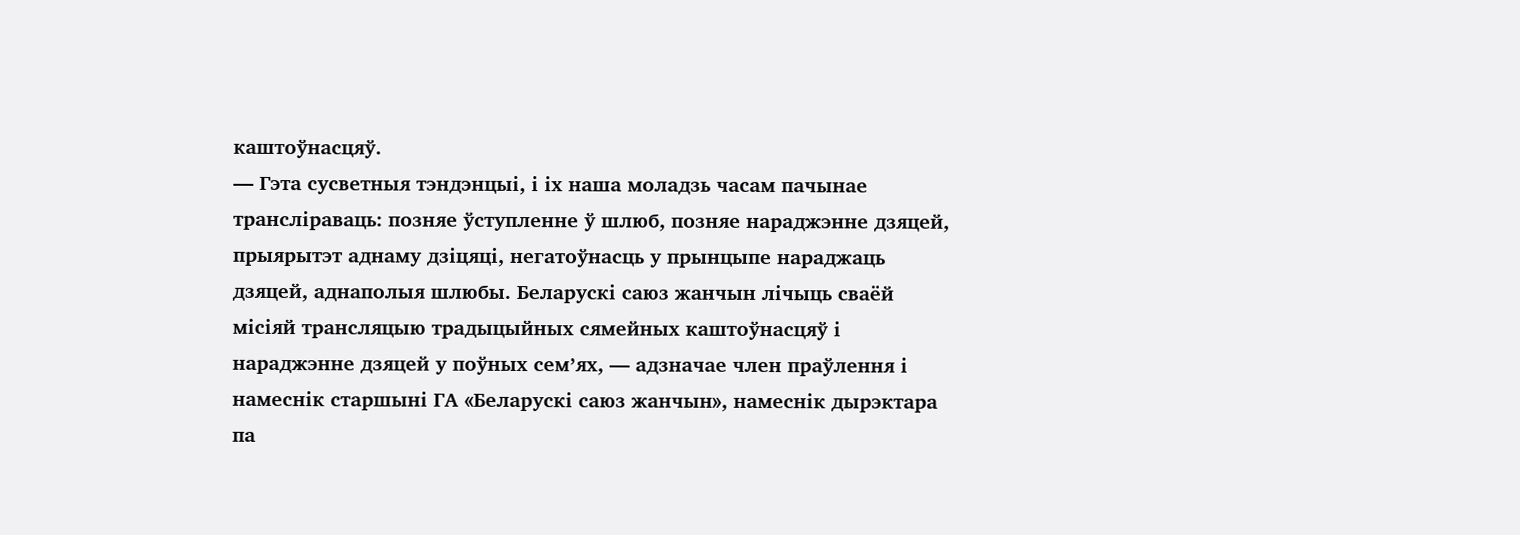каштоўнасцяў.
— Гэта сусветныя тэндэнцыі, і іх наша моладзь часам пачынае трансліраваць: позняе ўступленне ў шлюб, позняе нараджэнне дзяцей, прыярытэт аднаму дзіцяці, негатоўнасць у прынцыпе нараджаць дзяцей, аднаполыя шлюбы. Беларускі саюз жанчын лічыць сваёй місіяй трансляцыю традыцыйных сямейных каштоўнасцяў і нараджэнне дзяцей у поўных сем’ях, — адзначае член праўлення і намеснік старшыні ГА «Беларускі саюз жанчын», намеснік дырэктара па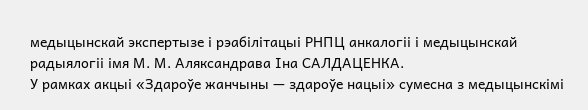медыцынскай экспертызе і рэабілітацыі РНПЦ анкалогіі і медыцынскай радыялогіі імя М. М. Аляксандрава Іна САЛДАЦЕНКА.
У рамках акцыі «Здароўе жанчыны — здароўе нацыі» сумесна з медыцынскімі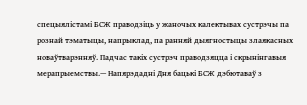спецыялістамі БСЖ праводзіць у жаночых калектывах сустрэчы па рознай тэматыцы, напрыклад, па ранняй дыягностыцы злаякасных новаўтварэнняў. Падчас такіх сустрэч праводзяцца і скрынінгавыя мерапрыемствы.— Напярэдадні Дня бацькі БСЖ дэбютаваў з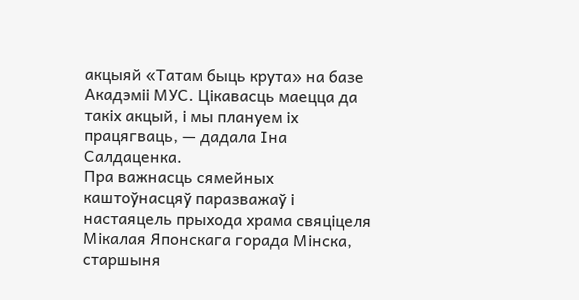акцыяй «Татам быць крута» на базе Акадэміі МУС. Цікавасць маецца да такіх акцый, і мы плануем іх працягваць, — дадала Іна Салдаценка.
Пра важнасць сямейных каштоўнасцяў паразважаў і настаяцель прыхода храма свяціцеля Мікалая Японскага горада Мінска, старшыня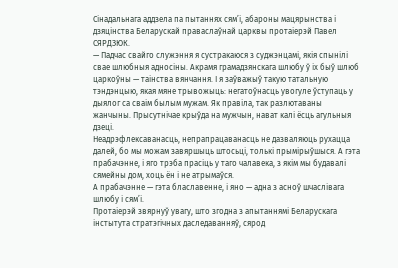Сінадальнага аддзела па пытаннях сям’і, абароны мацярынства і дзяцінства Беларускай праваслаўнай царквы протаіерэй Павел СЯРДЗЮК.
— Падчас свайго служэння я сустракаюся з суджэнцамі, якія спынілі свае шлюбныя адносіны. Акрамя грамадзянскага шлюбу ў іх быў шлюб царкоўны — таінства вянчання. І я заўважыў такую татальную тэндэнцыю, якая мяне трывожыць: негатоўнасць увогуле ўступаць у дыялог са сваім былым мужам. Як правіла, так разлютаваны жанчыны. Прысутнічае крыўда на мужчын, нават калі ёсць агульныя дзеці.
Неадрэфлексаванасць, непрапрацаванасць не дазваляюць рухацца далей, бо мы можам завяршыць штосьці, толькі прымірыўшыся. А гэта прабачэнне, і яго трэба прасіць у таго чалавека, з якім мы будавалі сямейны дом, хоць ён і не атрымаўся.
А прабачэнне — гэта блаславенне, і яно — адна з асноў шчаслівага шлюбу і сям’і.
Протаіерэй звярнуў увагу, што згодна з апытаннямі Беларускага інстытута стратэгічных даследаванняў, сярод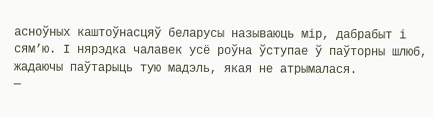асноўных каштоўнасцяў беларусы называюць мір, дабрабыт і сям’ю. І нярэдка чалавек усё роўна ўступае ў паўторны шлюб, жадаючы паўтарыць тую мадэль, якая не атрымалася.
—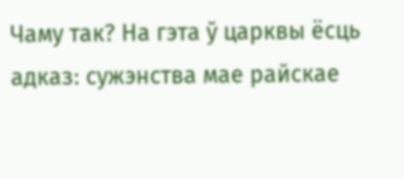Чаму так? На гэта ў царквы ёсць адказ: сужэнства мае райскае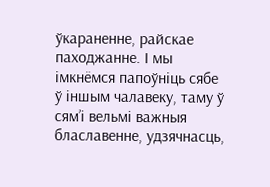ўкараненне, райскае паходжанне. І мы імкнёмся папоўніць сябе ў іншым чалавеку, таму ў сям’і вельмі важныя блаславенне, удзячнасць,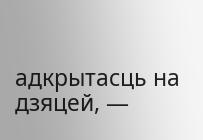адкрытасць на дзяцей, —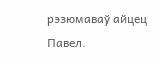рэзюмаваў айцец Павел.